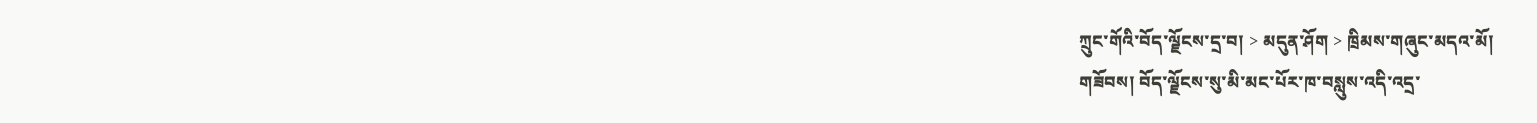ཀྲུང་གོའི་བོད་ལྗོངས་དྲ་བ། > མདུན་ཤོག > ཁྲིམས་གཞུང་མདའ་མོ།
གཟོབས། བོད་ལྗོངས་སུ་མི་མང་པོར་ཁ་བསླུས་འདི་འདྲ་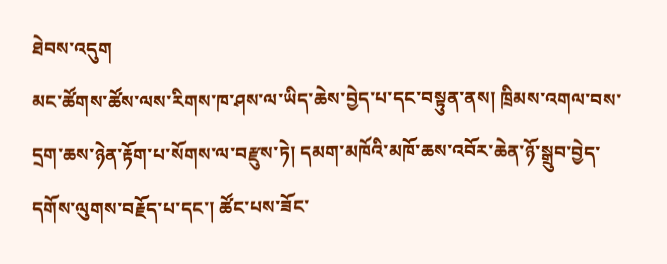ཐེབས་འདུག
མང་ཚོགས་ཚོས་ལས་རིགས་ཁ་ཤས་ལ་ཡིད་ཆེས་བྱེད་པ་དང་བསྟུན་ནས། ཁྲིམས་འགལ་བས་དྲག་ཆས་ཉེན་རྟོག་པ་སོགས་ལ་བརྫུས་ཏེ། དམག་མཁོའི་མཁོ་ཆས་འབོར་ཆེན་ཉོ་སྒྲུབ་བྱེད་དགོས་ལུགས་བརྗོད་པ་དང་། ཚོང་པས་ཟོང་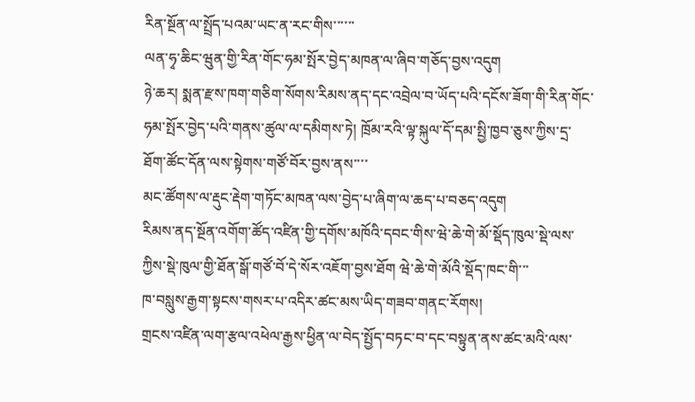རིན་སྔོན་ལ་སྤྲོད་པའམ་ཡང་ན་རང་གིས་་་་་་
ལན་ཧྭ་ཆིང་ཝུན་གྱི་རིན་གོང་ཧམ་སྤོར་བྱེད་མཁན་ལ་ཞིབ་གཅོད་བྱས་འདུག
ཉེ་ཆར། སྨན་རྫས་ཁག་གཅིག་སོགས་རིམས་ནད་དང་འབྲེལ་བ་ཡོད་པའི་དངོས་ཟོག་གི་རིན་གོང་ཧམ་སྤོར་བྱེད་པའི་གནས་ཚུལ་ལ་དམིགས་ཏེ། ཁྲོམ་རའི་ལྟ་སྐུལ་དོ་དམ་སྤྱི་ཁྱབ་ཅུས་ཀྱིས་དྲ་ཐོག་ཚོང་དོན་ལས་སྟེགས་གཙོ་བོར་བྱས་ནས་་་་
མང་ཚོགས་ལ་རྡུང་རྡེག་གཏོང་མཁན་ལས་བྱེད་པ་ཞིག་ལ་ཆད་པ་བཅད་འདུག
རིམས་ནད་སྔོན་འགོག་ཚོད་འཛིན་གྱི་དགོས་མཁོའི་དབང་གིས་ཝེ་ཆེ་གེ་མོ་སྡོད་ཁུལ་སྡེ་ལས་ཀྱིས་སྡེ་ཁུལ་གྱི་ཐོན་སྒོ་གཙོ་བོ་དེ་སོར་འཇོག་བྱས་ཐོག ཝེ་ཆེ་གེ་མོའི་སྡོད་ཁང་གི་་་
ཁ་བསླུས་རྒྱག་སྟངས་གསར་པ་འདིར་ཚང་མས་ཡིད་གཟབ་གནང་རོགས།
གྲངས་འཛིན་ལག་རྩལ་འཕེལ་རྒྱས་ཕྱིན་ལ་བེད་སྤྱོད་བཏང་བ་དང་བསྟུན་ནས་ཚང་མའི་ལས་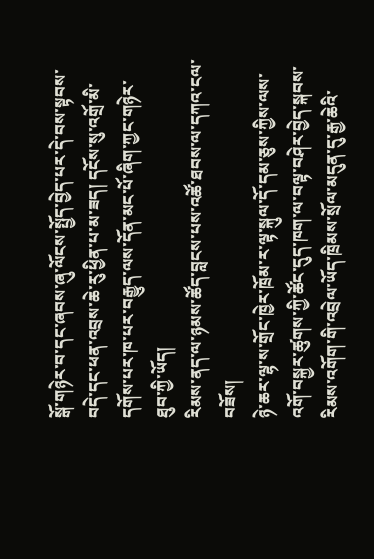སྒོ་གཉེར་བ་དང་ཞབས་ཞུ་ལོངས་སྤྱོད་བྱེད་པར་དེ་བས་སྟབས་བདེ་དང་ཕན་འབྲས་ཆེ་རུ་ཕྱིན་པ་མ་ཟད། དངོས་སུ་འགྲོ་མི་དགོས་པར་ཁ་པར་བརྒྱུད་ལས་དོན་མང་པོ་ཞིག་ཀྱང་གཉེར་ཐུབ་ཀྱི་ཡོད།
རིམས་ནད་ལ་ཉམས་ཚོད་བླངས་པས་འཚོ་ཐབས་ལ་དཀའ་ངལ་བཟོས།
ཉེ་ཆར་ལྷ་ས་གྲོང་ཁྱེར་ཁྲོམ་ར་ལྟ་སྐུལ་དོ་དམ་ཅུས་ཀྱིས་ལས་འགོ་བསྐྱར་ཚུགས་ཀྱི་ཚོང་དུད་ཁག་ལ་བལྟ་བཤེར་བྱེད་སྐབས་རིམས་འགོག་གི་འབྲེལ་ཡོད་ཁྲིམས་སྲོལ་མདུན་དུ་རྒྱ་ཆེའི་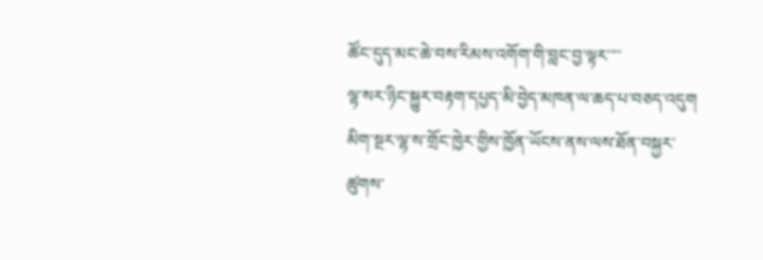ཚོང་དུད་མང་ཆེ་བས་རིམས་འགོག་གི་བླང་བྱ་ལྟར་་་་
ལྷ་སར་ཉིང་སྐྱུར་བརྟག་དཔྱད་མི་བྱེད་མཁན་ལ་ཆད་པ་བཅད་འདུག
མིག་སྔར་ལྷ་ས་གྲོང་ཁྱེར་གྱིས་ཁྱོན་ཡོངས་ནས་ལས་ཐོན་བསྐྱར་ཚུགས་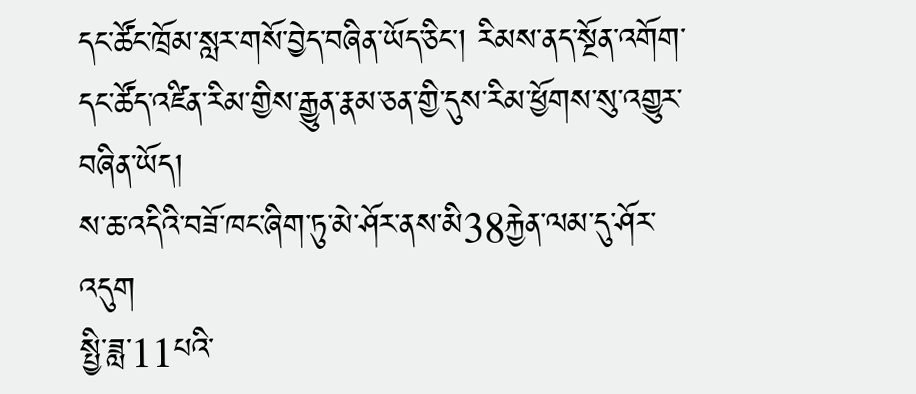དང་ཚོང་ཁྲོམ་སླར་གསོ་བྱེད་བཞིན་ཡོད་ཅིང་། རིམས་ནད་སྔོན་འགོག་དང་ཚོད་འཛིན་རིམ་གྱིས་རྒྱུན་རྣམ་ཅན་གྱི་དུས་རིམ་ཕྱོགས་སུ་འགྱུར་བཞིན་ཡོད།
ས་ཆ་འདིའི་བཟོ་ཁང་ཞིག་ཏུ་མེ་ཤོར་ནས་མི38རྐྱེན་ལམ་དུ་ཤོར་འདུག
སྤྱི་ཟླ་11པའི་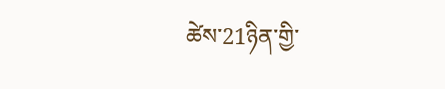ཚེས་21ཉིན་གྱི་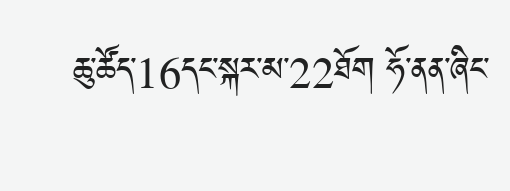ཆུ་ཚོད་16དང་སྐར་མ་22ཐོག ཧོ་ནན་ཞིང་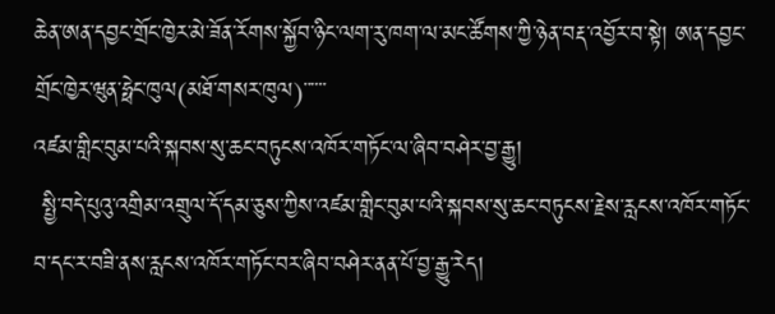ཆེན་ཨན་དབྱང་གྲོང་ཁྱེར་མེ་ཟོན་རོགས་སྐྱོབ་ཉིང་ལག་རུ་ཁག་ལ་མང་ཚོགས་ཀྱི་ཉེན་བརྡ་འབྱོར་བ་སྟེ། ཨན་དབྱང་གྲོང་ཁྱེར་ཝུན་ཧྥེང་ཁུལ(མཐོ་གསར་ཁུལ)་་་་་་
འཛམ་གླིང་བུམ་པའི་སྐབས་སུ་ཆང་བཏུངས་འཁོར་གཏོང་ལ་ཞིབ་བཤེར་བྱ་རྒྱུ།
 སྤྱི་བདེ་པུའུ་འགྲིམ་འགྲུལ་དོ་དམ་ཅུས་ཀྱིས་འཛམ་གླིང་བུམ་པའི་སྐབས་སུ་ཆང་བཏུངས་རྗེས་རླངས་འཁོར་གཏོང་བ་དང་ར་བཟི་ནས་རླངས་འཁོར་གཏོང་བར་ཞིབ་བཤེར་ནན་པོ་བྱ་རྒྱུ་རེད།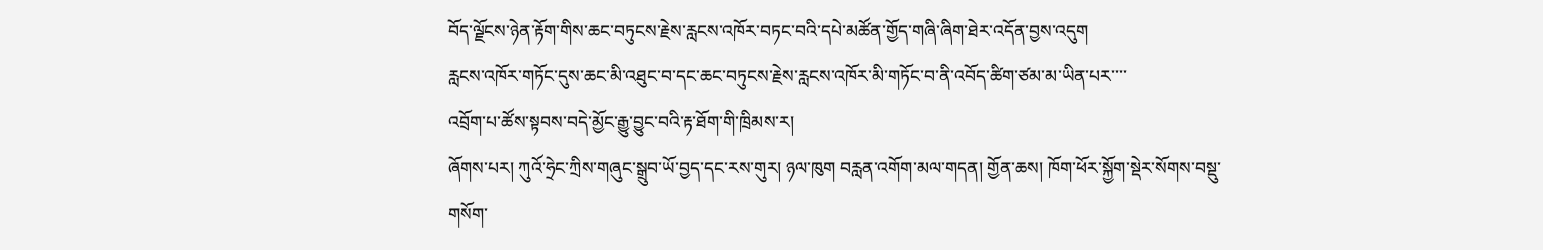བོད་ལྗོངས་ཉེན་རྟོག་གིས་ཆང་བཏུངས་རྗེས་རླངས་འཁོར་བཏང་བའི་དཔེ་མཚོན་གྱོད་གཞི་ཞིག་ཐེར་འདོན་བྱས་འདུག
རླངས་འཁོར་གཏོང་དུས་ཆང་མི་འཐུང་བ་དང་ཆང་བཏུངས་རྗེས་རླངས་འཁོར་མི་གཏོང་བ་ནི་འབོད་ཚིག་ཙམ་མ་ཡིན་པར་་་་
འབྲོག་པ་ཚོས་སྟབས་བདེ་མྱོང་རྒྱུ་བྱུང་བའི་རྟ་ཐོག་གི་ཁྲིམས་ར།
ཞོགས་པར། ཀུའོ་ཧྲེང་ཀྲིས་གཞུང་སྒྲུབ་ཡོ་བྱད་དང་རས་གུར། ཉལ་ཁུག བརླན་འགོག་མལ་གདན། གྱོན་ཆས། ཁོག་ཕོར་སྐྱོག་སྡེར་སོགས་བསྡུ་གསོག་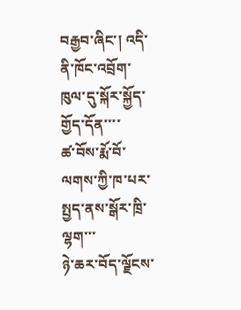བརྒྱབ་ཞིང་། འདི་ནི་ཁོང་འབྲོག་ཁུལ་དུ་སྐོར་སྐྱོད་གྱོད་དོན་་་་
ཚ་བོས་རྨོ་བོ་ལགས་ཀྱི་ཁ་པར་སྤྱད་ནས་སྒོར་ཁྲི་ལྷག་་་
ཉེ་ཆར་བོད་ལྗོངས་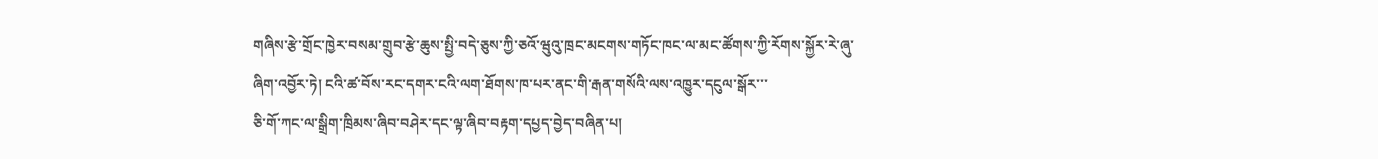གཞིས་རྩེ་གྲོང་ཁྱེར་བསམ་གྲུབ་རྩེ་ཆུས་སྤྱི་བདེ་ཅུས་ཀྱི་ཅའོ་ཝུའུ་ཁྲང་མངགས་གཏོང་ཁང་ལ་མང་ཚོགས་ཀྱི་རོགས་སྐྱོར་རེ་ཞུ་ཞིག་འབྱོར་ཏེ། ངའི་ཚ་བོས་རང་དགར་ངའི་ལག་ཐོགས་ཁ་པར་ནང་གི་རྒན་གསོའི་ལས་འཁྱུར་དངུལ་སྒོར་་་
ཅི་གོ་ཀང་ལ་སྒྲིག་ཁྲིམས་ཞིབ་བཤེར་དང་ལྟ་ཞིབ་བརྟག་དཔྱད་བྱེད་བཞིན་པ།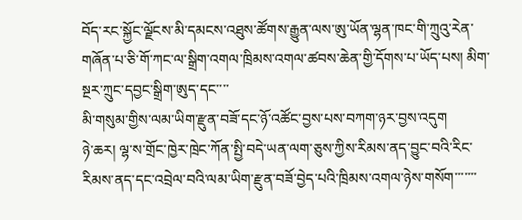བོད་རང་སྐྱོང་ལྗོངས་མི་དམངས་འཐུས་ཚོགས་རྒྱུན་ལས་ཨུ་ཡོན་ལྷན་ཁང་གི་ཀྲུའུ་རེན་གཞོན་པ་ཅི་གོ་ཀང་ལ་སྒྲིག་འགལ་ཁྲིམས་འགལ་ཚབས་ཆེན་གྱི་དོགས་པ་ཡོད་པས། མིག་སྔར་ཀྲུང་དབྱང་སྒྲིག་ཨུད་དང་་་་
མི་གསུམ་གྱིས་ལམ་ཡིག་རྫུན་བཟོ་དང་ཉོ་འཚོང་བྱས་པས་བཀག་ཉར་བྱས་འདུག
ཉེ་ཆར། ལྷ་ས་གྲོང་ཁྱེར་ཁྲེང་ཀོན་སྤྱི་བདེ་ཡན་ལག་ཅུས་ཀྱིས་རིམས་ནད་བྱུང་བའི་རིང་རིམས་ནད་དང་འབྲེལ་བའི་ལམ་ཡིག་རྫུན་བཟོ་བྱེད་པའི་ཁྲིམས་འགལ་ཉེས་གསོག་་་་་་་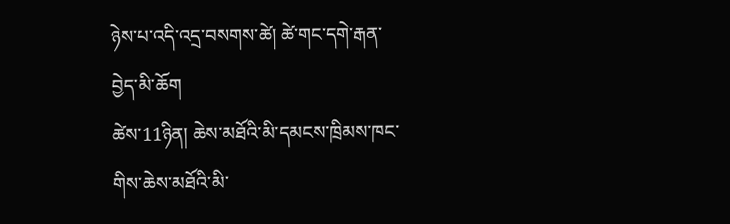ཉེས་པ་འདི་འདྲ་བསགས་ཚེ། ཚེ་གང་དགེ་རྒན་བྱེད་མི་ཆོག
ཚེས་11ཉིན། ཆེས་མཐོའི་མི་དམངས་ཁྲིམས་ཁང་གིས་ཆེས་མཐོའི་མི་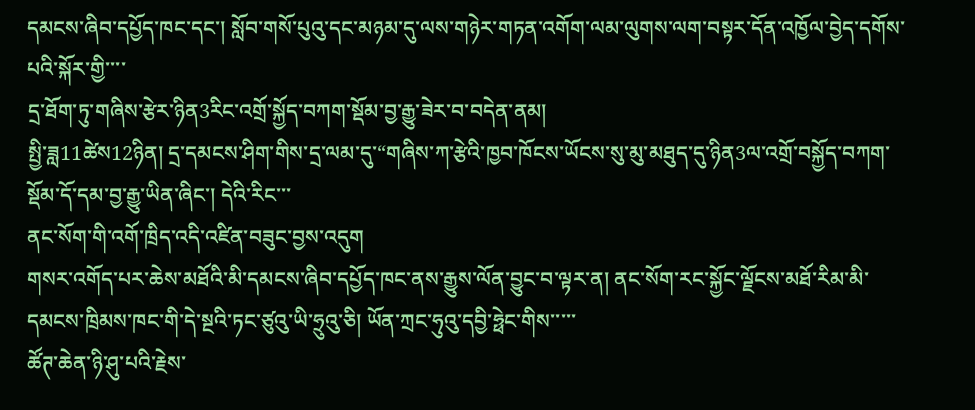དམངས་ཞིབ་དཔྱོད་ཁང་དང་། སློབ་གསོ་པུའུ་དང་མཉམ་དུ་ལས་གཉེར་གཏན་འགོག་ལམ་ལུགས་ལག་བསྟར་དོན་འཁྱོལ་བྱེད་དགོས་པའི་སྐོར་གྱི་་་་
དྲ་ཐོག་ཏུ་གཞིས་རྩེར་ཉིན3རིང་འགྲོ་སྐྱོད་བཀག་སྡོམ་བྱ་རྒྱུ་ཟེར་བ་བདེན་ནམ།
སྤྱི་ཟླ11ཚེས12ཉིན། དྲ་དམངས་ཤིག་གིས་དྲ་ལམ་དུ་“གཞིས་ཀ་རྩེའི་ཁྱབ་ཁོངས་ཡོངས་སུ་མུ་མཐུད་དུ་ཉིན3ལ་འགྲོ་བསྐྱོད་བཀག་སྡོམ་དོ་དམ་བྱ་རྒྱུ་ཡིན་ཞིང་། དེའི་རིང་་་
ནང་སོག་གི་འགོ་ཁྲིད་འདི་འཛིན་བཟུང་བྱས་འདུག
གསར་འགོད་པར་ཆེས་མཐོའི་མི་དམངས་ཞིབ་དཔྱོད་ཁང་ནས་རྒྱུས་ལོན་བྱུང་བ་ལྟར་ན། ནང་སོག་རང་སྐྱོང་ལྗོངས་མཐོ་རིམ་མི་དམངས་ཁྲིམས་ཁང་གི་དེ་སྔའི་ཏང་ཙུའུ་ཡི་ཧྲུའུ་ཅི། ཡོན་ཀྲང་ཧུའུ་དབྱི་ཧྥེང་གིས་་་་་
ཚོཊ་ཆེན་ཉི་ཤུ་པའི་རྗེས་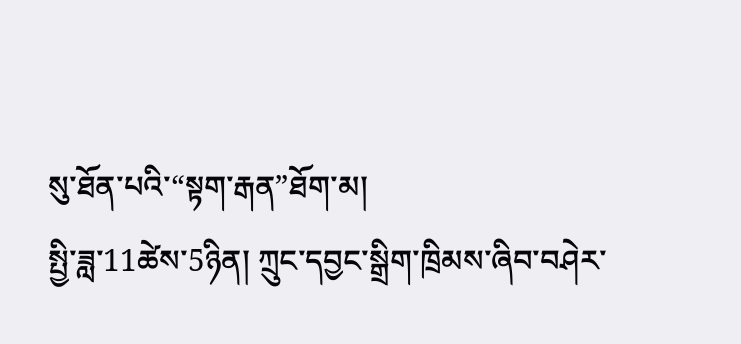སུ་ཐོན་པའི་“སྟག་རྒན”ཐོག་མ།
སྤྱི་ཟླ་11ཚེས་5ཉིན། ཀྲུང་དབྱང་སྒྲིག་ཁྲིམས་ཞིབ་བཤེར་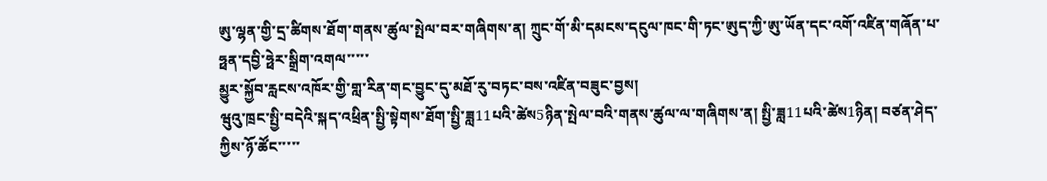ཨུ་ལྷན་གྱི་དྲ་ཚིགས་ཐོག་གནས་ཚུལ་སྤེལ་བར་གཞིགས་ན། ཀྲུང་གོ་མི་དམངས་དངུལ་ཁང་གི་ཏང་ཨུད་ཀྱི་ཨུ་ཡོན་དང་འགོ་འཛིན་གཞོན་པ་ཧྥན་དབྱི་ཧྥེར་སྒྲིག་འགལ་་་་་
མྱུར་སྐྱོབ་རླངས་འཁོར་གྱི་གླ་རིན་གང་བྱུང་དུ་མཐོ་རུ་བཏང་བས་འཛིན་བཟུང་བྱས།
ཝུའུ་ཁྲང་སྤྱི་བདེའི་སྐད་འཕྲིན་སྤྱི་སྟེགས་ཐོག་སྤྱི་ཟླ11པའི་ཚེས5ཉིན་སྤེལ་བའི་གནས་ཚུལ་ལ་གཞིགས་ན། སྤྱི་ཟླ11པའི་ཚེས1ཉིན། བཙན་ཤེད་ཀྱིས་ཉོ་ཚོང་་་་་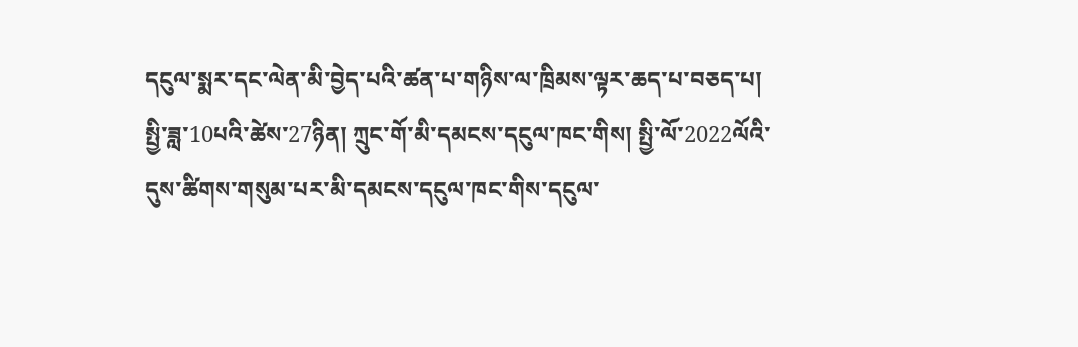དངུལ་སྨར་དང་ལེན་མི་བྱེད་པའི་ཚན་པ་གཉིས་ལ་ཁྲིམས་ལྟར་ཆད་པ་བཅད་པ།
སྤྱི་ཟླ་10པའི་ཚེས་27ཉིན། ཀྲུང་གོ་མི་དམངས་དངུལ་ཁང་གིས། སྤྱི་ལོ་2022ལོའི་དུས་ཚིགས་གསུམ་པར་མི་དམངས་དངུལ་ཁང་གིས་དངུལ་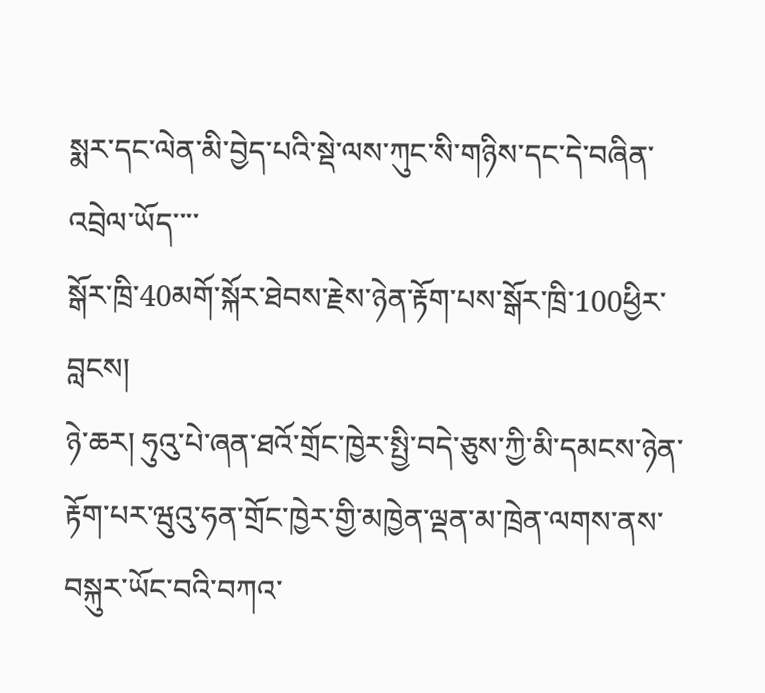སྨར་དང་ལེན་མི་བྱེད་པའི་སྡེ་ལས་ཀུང་སི་གཉིས་དང་དེ་བཞིན་འབྲེལ་ཡོད་་་་
སྒོར་ཁྲི་40མགོ་སྐོར་ཐེབས་རྗེས་ཉེན་རྟོག་པས་སྒོར་ཁྲི་100ཕྱིར་བླངས།
ཉེ་ཆར། ཧུའུ་པེ་ཞན་ཐའོ་གྲོང་ཁྱེར་སྤྱི་བདེ་ཅུས་ཀྱི་མི་དམངས་ཉེན་རྟོག་པར་ཝུའུ་ཧན་གྲོང་ཁྱེར་གྱི་མཁྱེན་ལྡན་མ་ཁྲེན་ལགས་ནས་བསྐུར་ཡོང་བའི་བཀའ་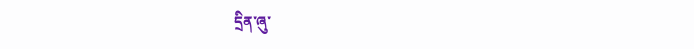དྲིན་ཞུ་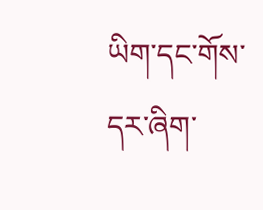ཡིག་དང་གོས་དར་ཞིག་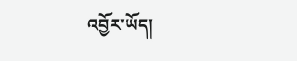འབྱོར་ཡོད།